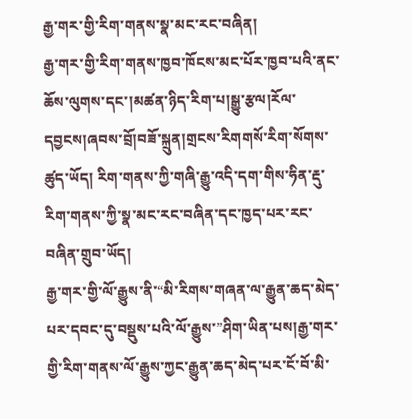རྒྱ་གར་གྱི་རིག་གནས་སྣ་མང་རང་བཞིན།
རྒྱ་གར་གྱི་རིག་གནས་ཁྱབ་ཁོངས་མང་པོར་ཁྱབ་པའི་ནང་ཆོས་ལུགས་དང་།མཚན་ཉིད་རིག་པ།སྒྱུ་རྩལ།རོལ་དབྱངས།ཞབས་བྲོ།བཟོ་སྐྲུན།གྲངས་རིགགསོ་རིག་སོགས་ཚུད་ཡོད། རིག་གནས་ཀྱི་གཞི་རྒྱུ་འདི་དག་གིས་ཧིན་རྡུ་རིག་གནས་ཀྱི་སྣ་མང་རང་བཞིན་དང་ཁྱད་པར་རང་བཞིན་གྲུབ་ཡོད།
རྒྱ་གར་གྱི་ལོ་རྒྱུས་ནི་“མི་རིགས་གཞན་ལ་རྒྱུན་ཆད་མེད་པར་དབང་དུ་བསྡུས་པའི་ལོ་རྒྱུས་”ཤིག་ཡིན་པས།རྒྱ་གར་གྱི་རིག་གནས་ལོ་རྒྱུས་ཀྱང་རྒྱུན་ཆད་མེད་པར་ངོ་བོ་མི་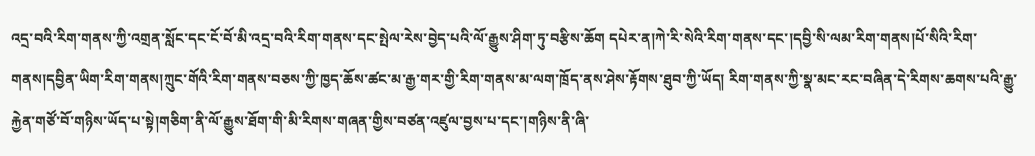འདྲ་བའི་རིག་གནས་ཀྱི་འགྲན་སློང་དང་ངོ་བོ་མི་འདྲ་བའི་རིག་གནས་དང་སྤེལ་རེས་བྱེད་པའི་ལོ་རྒྱུས་ཤིག་ཏུ་བརྩིས་ཆོག དཔེར་ན།ཀེ་རི་སེའི་རིག་གནས་དང་།དབྱི་སི་ལམ་རིག་གནས།པོ་སིའི་རིག་གནས།དབྱིན་ཡིག་རིག་གནས།ཀྲུང་གོའི་རིག་གནས་བཅས་ཀྱི་ཁྱད་ཆོས་ཚང་མ་རྒྱ་གར་གྱི་རིག་གནས་མ་ལག་ཁྲོད་ནས་ཤེས་རྟོགས་ཐུབ་ཀྱི་ཡོད། རིག་གནས་ཀྱི་སྣ་མང་རང་བཞིན་དེ་རིགས་ཆགས་པའི་རྒྱུ་རྐྱེན་གཙོ་བོ་གཉིས་ཡོད་པ་སྟེ།གཅིག་ནི་ལོ་རྒྱུས་ཐོག་གི་མི་རིགས་གཞན་གྱིས་བཙན་འཛུལ་བྱས་པ་དང་།གཉིས་ནི་ཞི་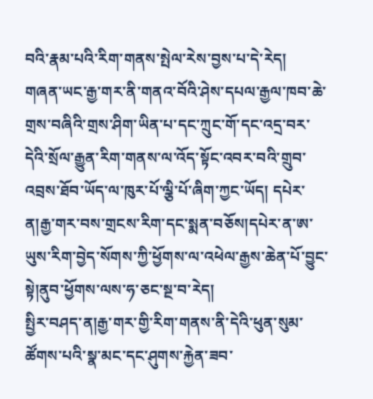བའི་རྣམ་པའི་རིག་གནས་སྤེལ་རེས་བྱས་པ་དེ་རེད།
གཞན་ཡང་རྒྱ་གར་ནི་གནའ་བོའི་ཤེས་དཔལ་རྒྱལ་ཁབ་ཆེ་གྲས་བཞིའི་གྲས་ཤིག་ཡིན་པ་དང་ཀྲུང་གོ་དང་འདྲ་བར་དེའི་སྲོལ་རྒྱུན་རིག་གནས་ལ་འོད་སྟོང་འབར་བའི་གྲུབ་འབྲས་ཐོབ་ཡོད་ལ་ཁུར་པོ་ལྕི་པོ་ཞིག་ཀྱང་ཡོད། དཔེར་ན།རྒྱ་གར་བས་གྲངས་རིག་དང་སྨན་བཅོས།དཔེར་ན་ཨ་ཡུས་རིག་བྱེད་སོགས་ཀྱི་ཕྱོགས་ལ་འཕེལ་རྒྱས་ཆེན་པོ་བྱུང་སྟེ།ནུབ་ཕྱོགས་ལས་ཧ་ཅང་སྔ་བ་རེད།
སྤྱིར་བཤད་ན།རྒྱ་གར་གྱི་རིག་གནས་ནི་དེའི་ཕུན་སུམ་ཚོགས་པའི་སྣ་མང་དང་ཤུགས་རྐྱེན་ཟབ་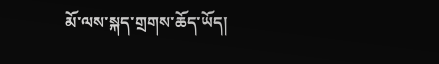མོ་ལས་སྐད་གྲགས་ཆོད་ཡོད།